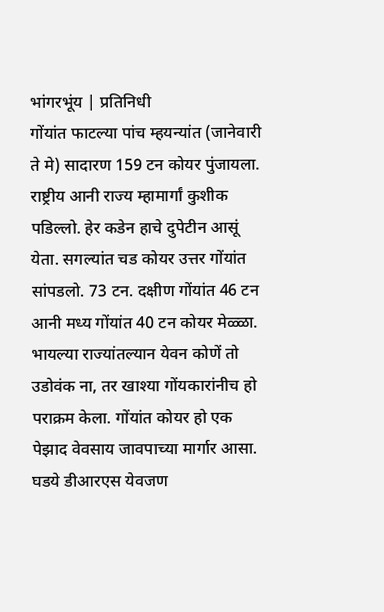भांगरभूंय | प्रतिनिधी
गोंयांत फाटल्या पांच म्हयन्यांत (जानेवारी ते मे) सादारण 159 टन कोयर पुंजायला. राष्ट्रीय आनी राज्य म्हामार्गां कुशीक पडिल्लो. हेर कडेन हाचे दुपेटीन आसूं येता. सगल्यांत चड कोयर उत्तर गोंयांत सांपडलो. 73 टन. दक्षीण गोंयांत 46 टन आनी मध्य गोंयांत 40 टन कोयर मेळ्ळा. भायल्या राज्यांतल्यान येवन कोणें तो उडोवंक ना, तर खाश्या गोंयकारांनीच हो पराक्रम केला. गोंयांत कोयर हो एक पेझाद वेवसाय जावपाच्या मार्गार आसा. घडये डीआरएस येवजण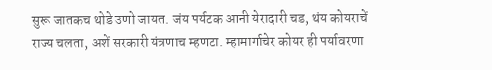सुरू जातकच थोडे उणो जायत. जंय पर्यटक आनी येरादारी चड, थंय कोयराचें राज्य चलता, अशें सरकारी यंत्रणाच म्हणटा. म्हामार्गाचेर कोयर ही पर्यावरणा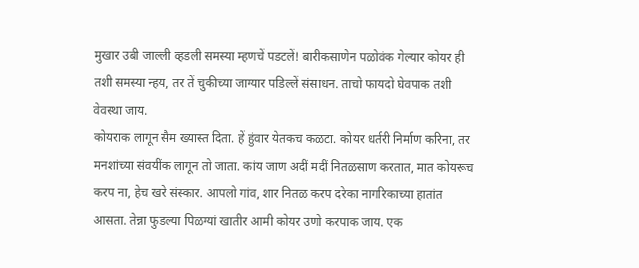मुखार उबी जाल्ली व्हडली समस्या म्हणचें पडटलें! बारीकसाणेन पळोवंक गेल्यार कोयर ही तशी समस्या न्हय, तर तें चुकीच्या जाग्यार पडिल्लें संसाधन. ताचो फायदो घेवपाक तशी वेवस्था जाय.
कोयराक लागून सैम ख्यास्त दिता. हें हुंवार येतकच कळटा. कोयर धर्तरी निर्माण करिना, तर मनशांच्या संवयींक लागून तो जाता. कांय जाण अदीं मदीं नितळसाण करतात, मात कोयरूच करप ना, हेच खरे संस्कार. आपलो गांव, शार नितळ करप दरेका नागरिकाच्या हातांत आसता. तेन्ना फुडल्या पिळग्यां खातीर आमी कोयर उणो करपाक जाय. एक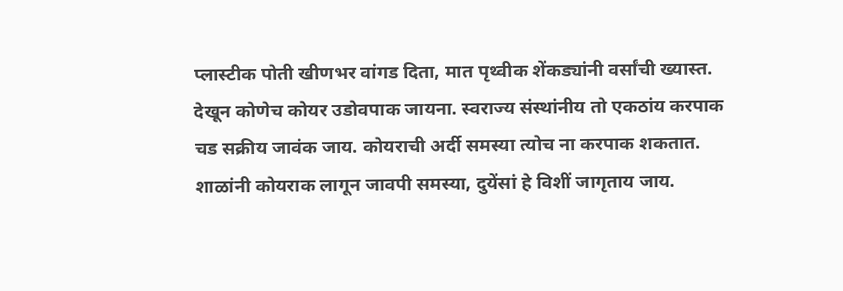प्लास्टीक पोती खीणभर वांगड दिता, मात पृथ्वीक शेंकड्यांनी वर्सांची ख्यास्त. देखून कोणेच कोयर उडोवपाक जायना. स्वराज्य संस्थांनीय तो एकठांय करपाक चड सक्रीय जावंक जाय. कोयराची अर्दी समस्या त्योच ना करपाक शकतात. शाळांनी कोयराक लागून जावपी समस्या, दुयेंसां हे विशीं जागृताय जाय.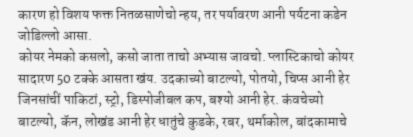कारण हो विशय फक्त नितळसाणेचो न्हय, तर पर्यावरण आनी पर्यटना कडेन जोडिल्लो आसा.
कोयर नेमको कसलो, कसो जाता ताचो अभ्यास जावचो. प्लास्टिकाचो कोयर सादारण 50 टक्के आसता खंय. उदकाच्यो बाटल्यो, पोतयो, चिप्स आनी हेर जिनसांचीं पाकिटां, स्ट्रो, डिस्पोजीबल कप, बश्यो आनी हेर. कंवचेच्यो बाटल्यो, कॅन, लोखंड आनी हेर धातुंचे कुडके, रबर, थर्माकोल, बांदकामाचे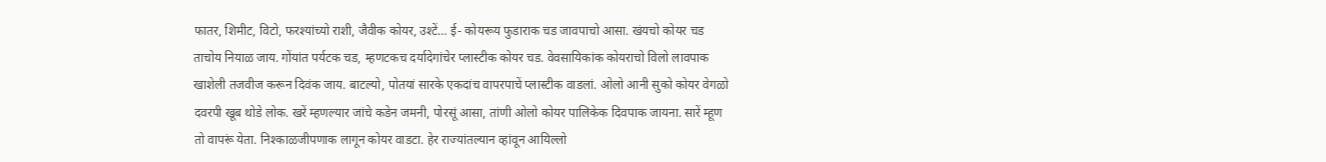फातर, शिमीट, विटो, फरश्यांच्यो राशी, जैवीक कोयर, उश्टें… ई- कोयरूय फुडाराक चड जावपाचो आसा. खंयचो कोयर चड ताचोय नियाळ जाय. गोंयांत पर्यटक चड, म्हणटकच दर्यादेगांचेर प्लास्टीक कोयर चड. वेवसायिकांक कोयराचो विलो लावपाक खाशेली तजवीज करून दिवंक जाय. बाटल्यो, पोतयां सारके एकदांच वापरपाचें प्लास्टीक वाडलां. ओलो आनी सुको कोयर वेगळो दवरपी खूब थोडे लोक. खरें म्हणल्यार जांचे कडेन जमनी, पोरसूं आसा, तांणी ओलो कोयर पालिकेक दिवपाक जायना. सारें म्हूण तो वापरूं येता. निश्काळजीपणाक लागून कोयर वाडटा. हेर राज्यांतल्यान व्हांवून आयिल्लो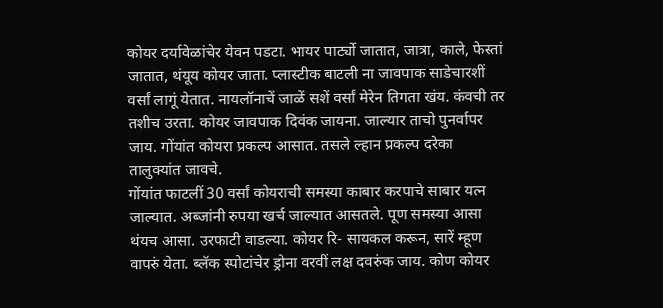कोयर दर्यावेळांचेर येवन पडटा. भायर पार्ट्यो जातात, जात्रा, काले, फेस्तां जातात, थंयूय कोयर जाता. प्लास्टीक बाटली ना जावपाक साडेचारशीं वर्सां लागूं येतात. नायलॉनाचें जाळें सशें वर्सां मेरेन तिगता खंय. कंवची तर तशीच उरता. कोयर जावपाक दिवंक जायना. जाल्यार ताचो पुनर्वापर जाय. गोंयांत कोयरा प्रकल्प आसात. तसले ल्हान प्रकल्प दरेका तालुक्यांत जावचे.
गोंयांत फाटलीं 30 वर्सां कोयराची समस्या काबार करपाचे साबार यत्न जाल्यात. अब्जांनी रुपया खर्च जाल्यात आसतले. पूण समस्या आसा थंयच आसा. उरफाटी वाडल्या. कोयर रि- सायकल करून, सारें म्हूण वापरुं येता. ब्लॅक स्पोटांचेर ड्रोना वरवीं लक्ष दवरुंक जाय. कोण कोयर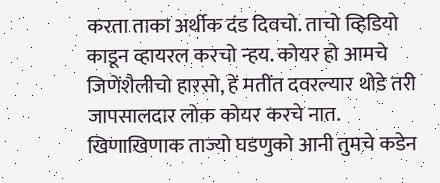करता ताका अर्थीक दंड दिवचो. ताचो व्हिडियो काडून व्हायरल करचो न्हय. कोयर हो आमचे जिणेंशैलीचो हारसो, हें मतींत दवरल्यार थोडे तरी जापसालदार लोक कोयर करचे नात.
खिणाखिणाक ताज्यो घडणुको आनी तुमचे कडेन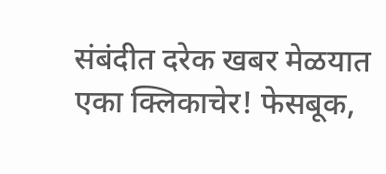संबंदीत दरेक खबर मेळयात एका क्लिकाचेर! फेसबूक,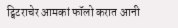ट्विटराचेर आमकां फॉलो करात आनी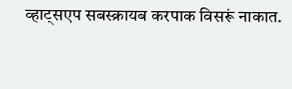व्हाट्सएप सबस्क्रायब करपाक विसरूं नाकात.